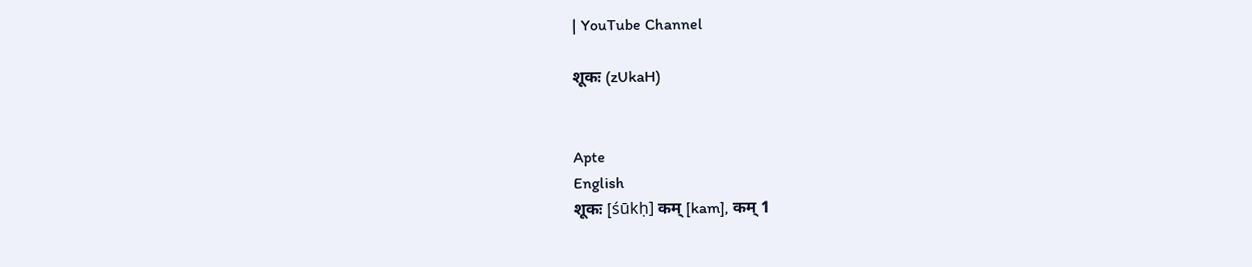| YouTube Channel

शूकः (zUkaH)


Apte
English
शूकः [śūkḥ] कम् [kam], कम् 1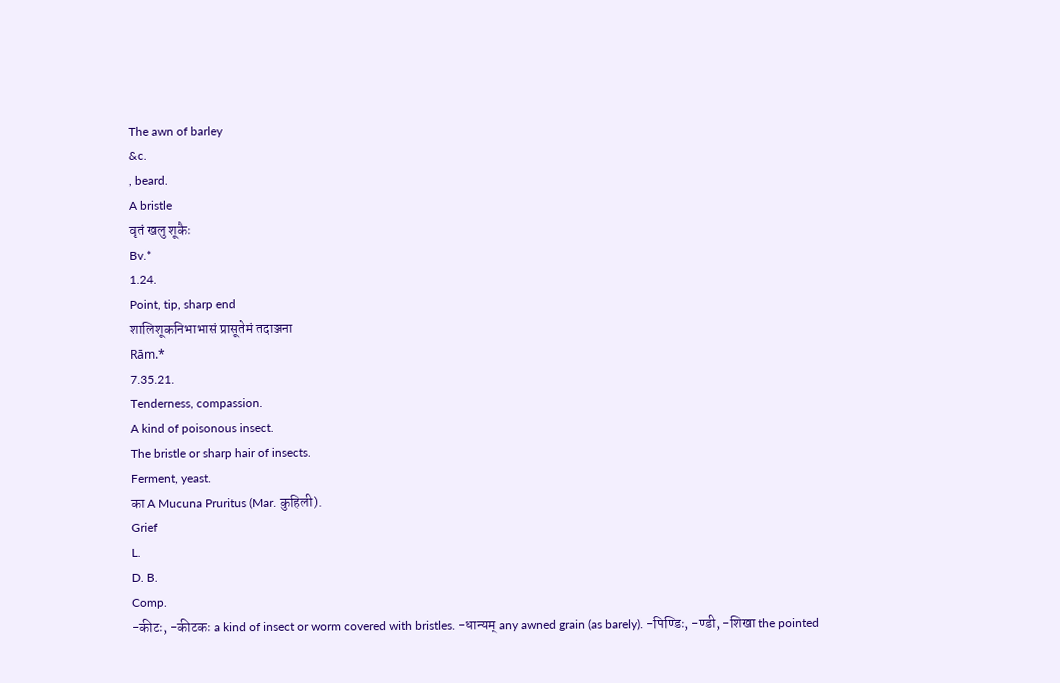The awn of barley
&c.
, beard.
A bristle
वृतं खलु शूकैः
Bv.*
1.24.
Point, tip, sharp end
शालिशूकनिभाभासं प्रासूतेमं तदाञ्जना
Rām.*
7.35.21.
Tenderness, compassion.
A kind of poisonous insect.
The bristle or sharp hair of insects.
Ferment, yeast.
का A Mucuna Pruritus (Mar. कुहिली).
Grief
L.
D. B.
Comp.
-कीटः, -कीटकः a kind of insect or worm covered with bristles. -धान्यम् any awned grain (as barely). -पिण्डिः, -ण्डी, -शिखा the pointed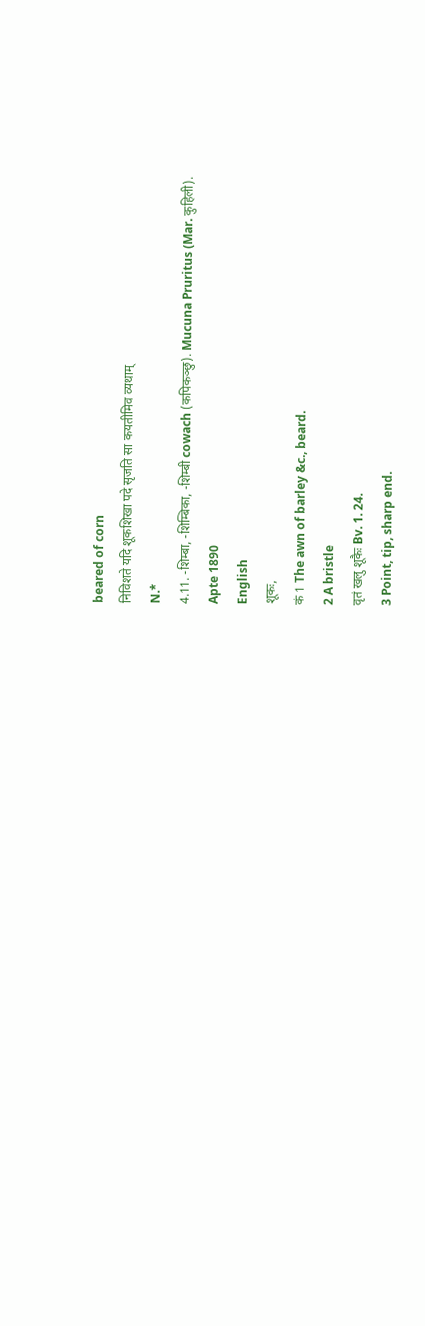beared of corn
निविशते यदि शूकशिखा पदे सृजति सा कयतीमिव व्यथाम्
N.*
4.11. -शिम्बा, -शिम्बिका, -शिम्बी cowach (कपिकञ्छु). Mucuna Pruritus (Mar. कुहिली).
Apte 1890
English
शूकः,
कं 1 The awn of barley &c., beard.
2 A bristle
वृतं खलु शूकैः Bv. 1. 24.
3 Point, tip, sharp end.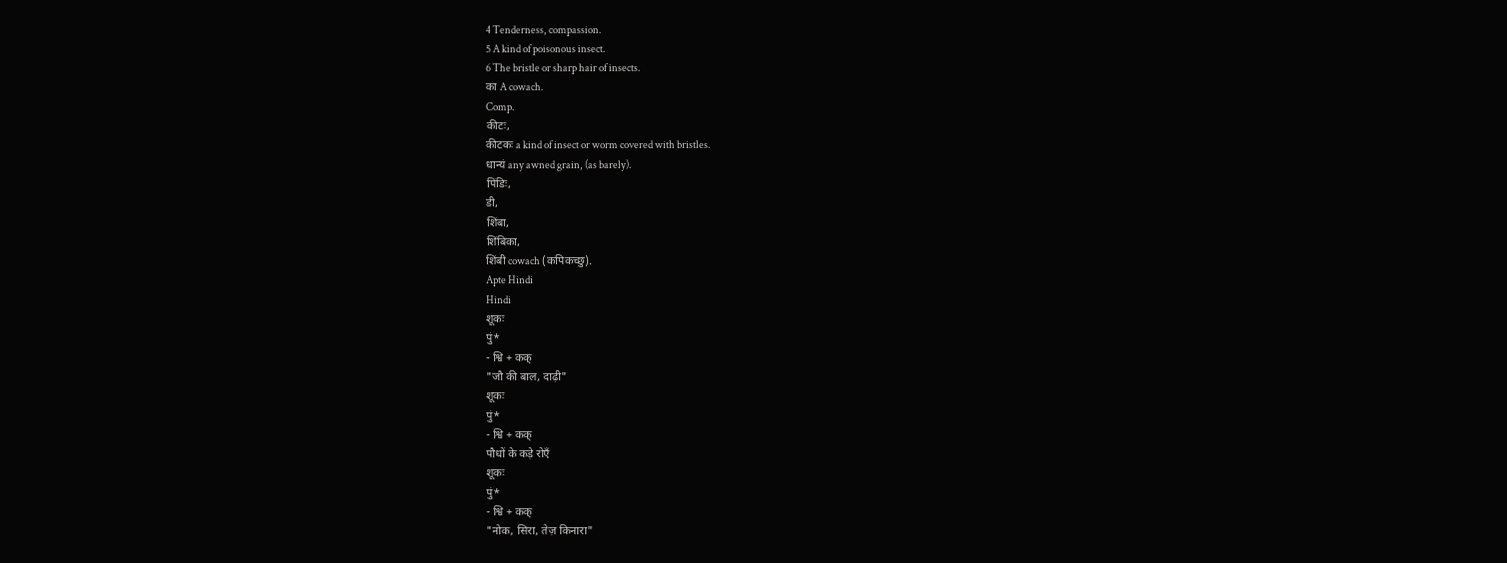4 Tenderness, compassion.
5 A kind of poisonous insect.
6 The bristle or sharp hair of insects.
का A cowach.
Comp.
कीटः,
कीटकः a kind of insect or worm covered with bristles.
धान्यं any awned grain, (as barely).
पिंडिः,
डी,
शिंबा,
शिंबिका,
शिंबी cowach (कपिकच्छु).
Apte Hindi
Hindi
शूकः
पुं*
- श्वि + कक्
"जौ की बाल, दाढ़ी"
शूकः
पुं*
- श्वि + कक्
पौधों के कड़े रोएँ
शूकः
पुं*
- श्वि + कक्
"नोक, सिरा, तेज़ किनारा"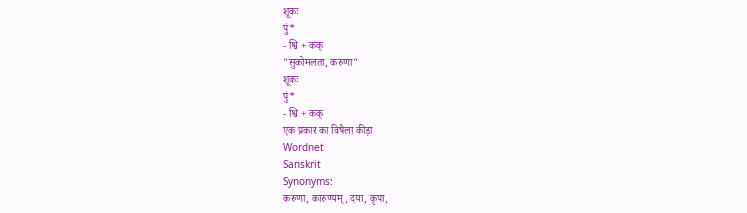शूकः
पुं*
- श्वि + कक्
"सुकोमलता, करुणा"
शूकः
पुं*
- श्वि + कक्
एक प्रकार का विषैला कीड़ा
Wordnet
Sanskrit
Synonyms:
करुणा, कारुण्यम्, दया, कृपा,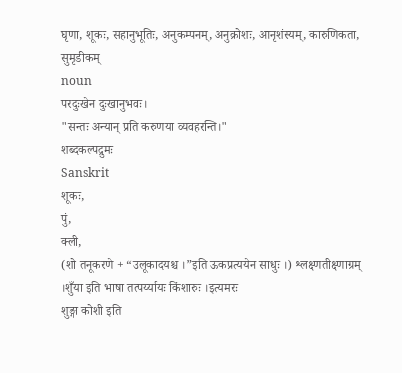घृणा, शूकः, सहानुभूतिः, अनुकम्पनम्, अनुक्रोशः, आनृशंस्यम्, कारुणिकता, सुमृडीकम्
noun
परदुःखेन दुःखानुभवः।
"सन्तः अन्यान् प्रति करुणया व्यवहरन्ति।"
शब्दकल्पद्रुमः
Sanskrit
शूकः,
पुं,
क्ली,
(शो तनूकरणे + “उलूकादयश्च ।”इति ऊकप्रत्ययेन साधुः ।) श्लक्ष्णतीक्ष्णाग्रम् ।शुँया इति भाषा तत्पर्य्यायः किंशारुः ।इत्यमरः
शुङ्गा कोशी इति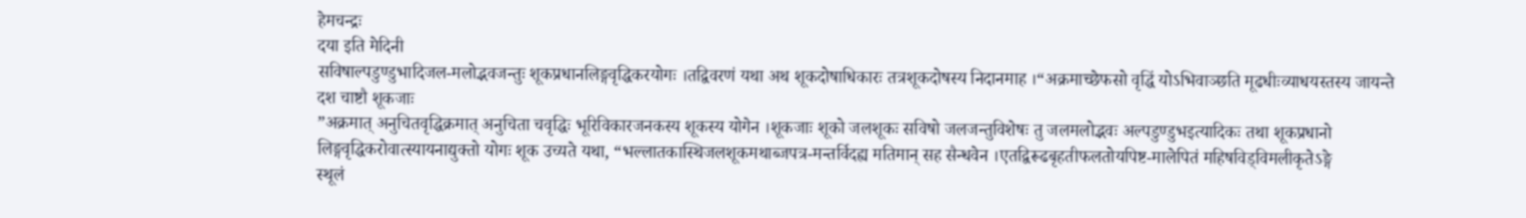हेमचन्द्रः
दया इति मेदिनी
सविषाल्पडुण्डुभादिजल-मलोद्भवजन्तुः शूकप्रधानलिङ्गवृद्धिकरयोगः ।तद्विवरणं यथा अथ शूकदोषाधिकारः तत्रशूकदोषस्य निदानमाह ।“अक्रमाच्छेफसो वृद्धिं योऽभिवाञ्छति मूढधीःव्याधयस्तस्य जायन्ते दश चाष्टौ शूकजाः
”अक्रमात् अनुचितवृद्धिक्रमात् अनुचिता चवृद्धिः भूरिविकारजनकस्य शूकस्य योगेन ।शूकजाः शूको जलशूकः सविषो जलजन्तुविशेषः तु जलमलोद्भवः अल्पडुण्डुभइत्यादिकः तथा शूकप्रधानो लिङ्गवृद्धिकरोवात्स्यायनाद्युक्तो योगः शूक उच्यते यथा, “भल्लातकास्थिजलशूकमथाब्जपत्र-मन्तर्विदह्य मतिमान् सह सैन्धवेन ।एतद्विरूढबृहतीफलतोयपिष्ट-मालेपितं महिषविड्विमलीकृतेऽङ्गे
स्थूलं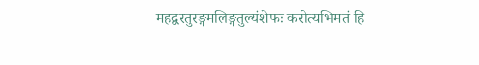महद्वरतुरङ्गमलिङ्गतुल्यंशेफः करोत्यभिमतं हि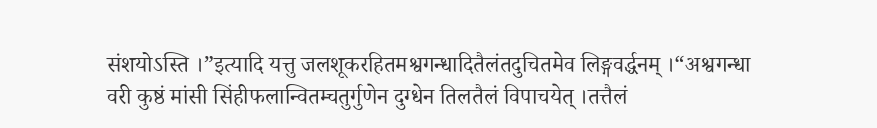संशयोऽस्ति ।”इत्यादि यत्तु जलशूकरहितमश्वगन्धादितैलंतदुचितमेव लिङ्गवर्द्धनम् ।“अश्वगन्धा वरी कुष्ठं मांसी सिंहीफलान्वितम्चतुर्गुणेन दुग्धेन तिलतैलं विपाचयेत् ।तत्तैलं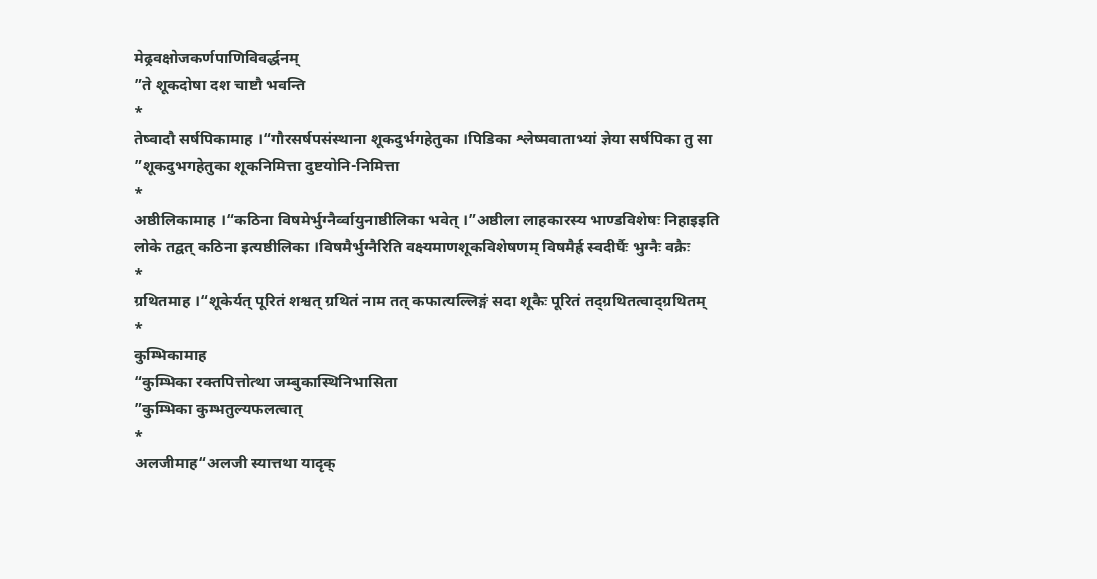मेढ्रवक्षोजकर्णपाणिविवर्द्धनम्
”ते शूकदोषा दश चाष्टौ भवन्ति
*
तेष्वादौ सर्षपिकामाह ।“गौरसर्षपसंस्थाना शूकदुर्भगहेतुका ।पिडिका श्लेष्मवाताभ्यां ज्ञेया सर्षपिका तु सा
”शूकदुभगहेतुका शूकनिमित्ता दुष्टयोनि-निमित्ता
*
अष्ठीलिकामाह ।“कठिना विषमेर्भुग्नैर्व्वायुनाष्ठीलिका भवेत् ।”अष्ठीला लाहकारस्य भाण्डविशेषः निहाइइति लोके तद्वत् कठिना इत्यष्ठीलिका ।विषमैर्भुग्नैरिति वक्ष्यमाणशूकविशेषणम् विषमैर्ह्र स्वदीर्घैः भुग्नैः वक्रैः
*
ग्रथितमाह ।“शूकेर्यत् पूरितं शश्वत् ग्रथितं नाम तत् कफात्यल्लिङ्गं सदा शूकैः पूरितं तद्ग्रथितत्वाद्ग्रथितम्
*
कुम्भिकामाह
“कुम्भिका रक्तपित्तोत्था जम्बुकास्थिनिभासिता
”कुम्भिका कुम्भतुल्यफलत्वात्
*
अलजीमाह“अलजी स्यात्तथा यादृक्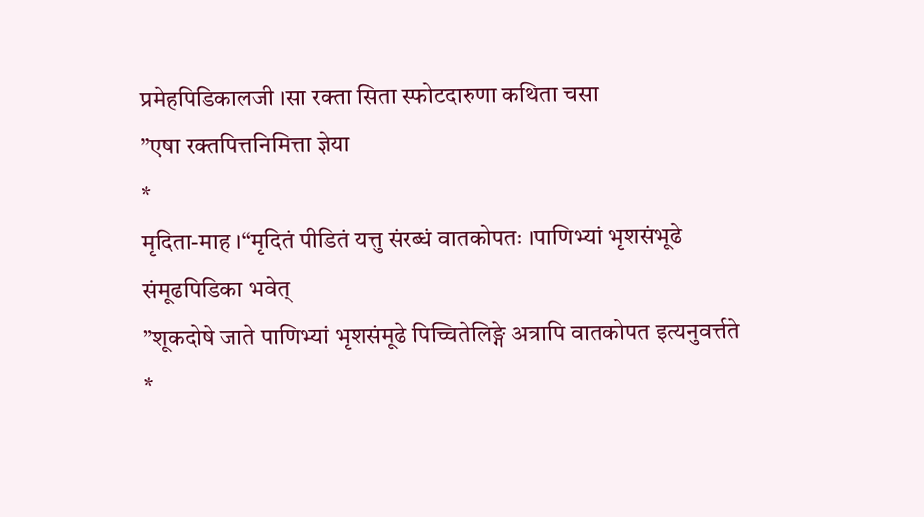प्रमेहपिडिकालजी ।सा रक्ता सिता स्फोटदारुणा कथिता चसा
”एषा रक्तपित्तनिमित्ता ज्ञेया
*
मृदिता-माह ।“मृदितं पीडितं यत्तु संरब्धं वातकोपतः ।पाणिभ्यां भृशसंभूढे संमूढपिडिका भवेत्
”शूकदोषे जाते पाणिभ्यां भृशसंमूढे पिच्चितेलिङ्गे अत्रापि वातकोपत इत्यनुवर्त्तते
*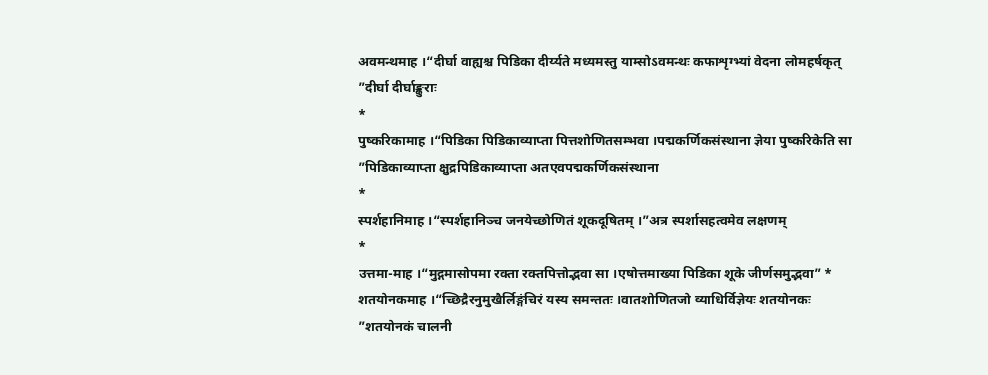अवमन्थमाह ।“दीर्घा वाह्यश्च पिडिका दीर्य्यते मध्यमस्तु याम्सोऽवमन्थः कफाशृग्भ्यां वेदना लोमहर्षकृत्
”दीर्घा दीर्घाङ्कुराः
*
पुष्करिकामाह ।“पिडिका पिडिकाव्याप्ता पित्तशोणितसम्भवा ।पद्मकर्णिकसंस्थाना ज्ञेया पुष्करिकेति सा
”पिडिकाव्याप्ता क्षुद्रपिडिकाव्याप्ता अतएवपद्मकर्णिकसंस्थाना
*
स्पर्शहानिमाह ।“स्पर्शहानिञ्च जनयेच्छोणितं शूकदूषितम् ।”अत्र स्पर्शासहत्वमेव लक्षणम्
*
उत्तमा-माह ।“मुद्गमासोपमा रक्ता रक्तपित्तोद्भवा सा ।एषोत्तमाख्या पिडिका शूके जीर्णसमुद्भवा” *
शतयोनकमाह ।“च्छिद्रैरनुमुखैर्लिङ्गंचिरं यस्य समन्ततः ।वातशोणितजो व्याधिर्विज्ञेयः शतयोनकः
”शतयोनकं चालनी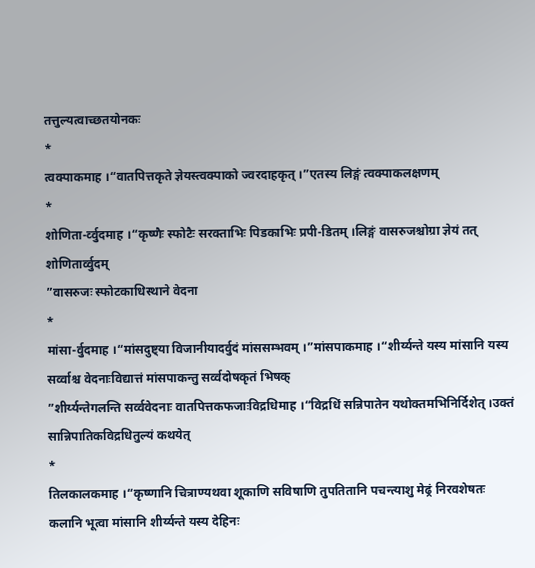तत्तुल्यत्वाच्छतयोनकः
*
त्वक्पाकमाह ।“वातपित्तकृते ज्ञेयस्त्वक्पाको ज्वरदाहकृत् ।”एतस्य लिङ्गं त्वक्पाकलक्षणम्
*
शोणिता-र्व्वुदमाह ।“कृष्णैः स्फोटैः सरक्ताभिः पिडकाभिः प्रपी-डितम् ।लिङ्गं वासरुजश्चोग्रा ज्ञेयं तत् शोणितार्व्वुदम्
”वासरुजः स्फोटकाधिस्थाने वेदना
*
मांसा-र्वुदमाह ।“मांसदुष्ट्या विजानीयादर्वुदं मांससम्भवम् ।”मांसपाकमाह ।“शीर्य्यन्ते यस्य मांसानि यस्य सर्व्वाश्च वेदनाःविद्यात्तं मांसपाकन्तु सर्व्वदोषकृतं भिषक्
”शीर्य्यन्तेगलन्ति सर्व्ववेदनाः वातपित्तकफजाःविद्रधिमाह ।“विद्रधिं सन्निपातेन यथोक्तमभिनिर्दिशेत् ।उक्तं सान्निपातिकविद्रधितुल्यं कथयेत्
*
तिलकालकमाह ।“कृष्णानि चित्राण्यथवा शूकाणि सविषाणि तुपतितानि पचन्त्याशु मेढ्रं निरवशेषतः
कलानि भूत्वा मांसानि शीर्य्यन्ते यस्य देहिनः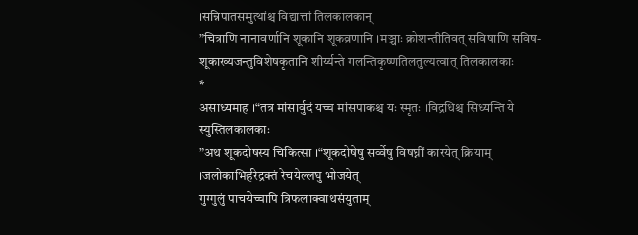।सन्निपातसमुत्थांश्च विद्यात्तां तिलकालकान्
”चित्राणि नानावर्णानि शूकानि शूकव्रणानि ।मञ्चाः क्रोशन्तीतिवत् सविषाणि सविष-शूकाख्यजन्तुविशेषकृतानि शीर्य्यन्ते गलन्तिकृष्णतिलतुल्यत्वात् तिलकालकाः
*
असाध्यमाह ।“तत्र मांसार्वुदं यच्च मांसपाकश्च यः स्मृतः ।विद्रधिश्च सिध्यन्ति ये स्युस्तिलकालकाः
”अथ शूकदोषस्य चिकित्सा ।“शूकदोषेषु सर्व्वेषु विषघ्नीं कारयेत् क्रियाम् ।जलोकाभिर्हरेद्रक्तं रेचयेल्लघु भोजयेत्
गुग्गुलुं पाचयेच्चापि त्रिफलाक्वाथसंयुताम्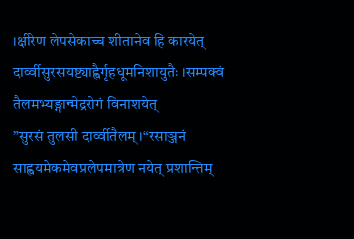।क्षीरेण लेपसेकाच्च शीतानेव हि कारयेत्
दार्व्वीसुरसयष्ट्याह्वैर्गृहधूमनिशायुतैः ।सम्पक्वं तैलमभ्यङ्गान्मेद्ररोगं विनाशयेत्
”सुरसं तुलसी दार्व्वीतैलम् ।“रसाञ्जनं साह्वयमेकमेवप्रलेपमात्रेण नयेत् प्रशान्तिम्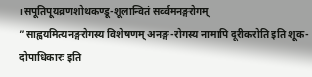।सपूतिपूयव्रणशोथकण्डू-शूलान्वितं सर्व्वमनङ्गरोगम्
”साह्वयमित्यनङ्गरोगस्य विशेषणम् अनङ्ग-रोगस्य नामापि दूरीकरोति इति शूक-दोपाधिकारः इति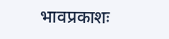भावप्रकाशः